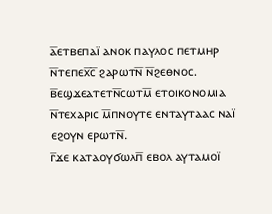ⲁ̅ⲉⲧⲃⲉⲡⲁⲓ̈ ⲁⲛⲟⲕ ⲡⲁⲩⲗⲟⲥ ⲡⲉⲧⲙⲏⲣ ⲛ̅ⲧⲉⲡⲉⲭ̅ⲥ̅ ϩⲁⲣⲱⲧⲛ̅ ⲛ̅ϩⲉⲑⲛⲟⲥ.
ⲃ̅ⲉϣϫⲉⲁⲧⲉⲧⲛ̅ⲥⲱⲧⲙ̅ ⲉⲧⲟⲓⲕⲟⲛⲟⲙⲓⲁ ⲛ̅ⲧⲉⲭⲁⲣⲓⲥ ⲙ̅ⲡⲛⲟⲩⲧⲉ ⲉⲛⲧⲁⲩⲧⲁⲁⲥ ⲛⲁⲓ̈ ⲉϩⲟⲩⲛ ⲉⲣⲱⲧⲛ̅.
ⲅ̅ϫⲉ ⲕⲁⲧⲁⲟⲩϭⲱⲗⲡ̅ ⲉⲃⲟⲗ ⲁⲩⲧⲁⲙⲟⲓ̈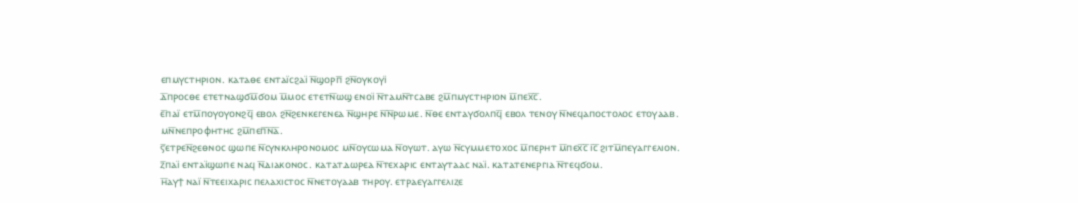ⲉⲡⲙⲩⲥⲧⲏⲣⲓⲟⲛ. ⲕⲁⲧⲁⲑⲉ ⲉⲛⲧⲁⲓ̈ⲥϩⲁⲓ̈ ⲛ̅ϣⲟⲣⲡ̅ ϩⲛ̅ⲟⲩⲕⲟⲩⲓ̈
ⲇ̅ⲡⲣⲟⲥⲑⲉ ⲉⲧⲉⲧⲛⲁϣϭⲙ̅ϭⲟⲙ ⲙ̅ⲙⲟⲥ ⲉⲧⲉⲧⲛ̅ⲱϣ ⲉⲛⲟⲓ̈ ⲛ̅ⲧⲁⲙⲛ̅ⲧⲥⲁⲃⲉ ϩⲙ̅ⲡⲙⲩⲥⲧⲏⲣⲓⲟⲛ ⲙ̅ⲡⲉⲭ̅ⲥ̅.
ⲉ̅ⲡⲁⲓ̈ ⲉⲧⲙ̅ⲡⲟⲩⲟⲩⲟⲛϩϥ̅ ⲉⲃⲟⲗ ϩⲛ̅ϩⲉⲛⲕⲉⲅⲉⲛⲉⲁ ⲛ̅ϣⲏⲣⲉ ⲛ̅ⲛ̅ⲣⲱⲙⲉ. ⲛ̅ⲑⲉ ⲉⲛⲧⲁⲩϭⲟⲗⲡϥ̅ ⲉⲃⲟⲗ ⲧⲉⲛⲟⲩ ⲛ̅ⲛⲉϥⲁⲡⲟⲥⲧⲟⲗⲟⲥ ⲉⲧⲟⲩⲁⲁⲃ. ⲙⲛ̅ⲛⲉⲡⲣⲟⲫⲏⲧⲏⲥ ϩⲙ̅ⲡⲉⲡ̅ⲛ̅ⲁ̅.
ⲋ̅ⲉⲧⲣⲉⲛ̅ϩⲉⲑⲛⲟⲥ ϣⲱⲡⲉ ⲛ̅ⲥⲩⲛⲕⲗⲏⲣⲟⲛⲟⲙⲟⲥ ⲙⲛ̅ⲟⲩⲥⲱⲙⲁ ⲛ̅ⲟⲩⲱⲧ. ⲁⲩⲱ ⲛ̅ⲥⲩⲙⲙⲉⲧⲟⲭⲟⲥ ⲙ̅ⲡⲉⲣⲏⲧ ⲙ̅ⲡⲉⲭ̅ⲥ̅ ⲓ̅ⲥ̅ ϩⲓⲧⲙ̅ⲡⲉⲩⲁⲅⲅⲉⲗⲓⲟⲛ.
ⲍ̅ⲡⲁⲓ̈ ⲉⲛⲧⲁⲓ̈ϣⲱⲡⲉ ⲛⲁϥ ⲛ̅ⲇⲓⲁⲕⲟⲛⲟⲥ. ⲕⲁⲧⲁⲧⲇⲱⲣⲉⲁ ⲛ̅ⲧⲉⲭⲁⲣⲓⲥ ⲉⲛⲧⲁⲩⲧⲁⲁⲥ ⲛⲁⲓ̈. ⲕⲁⲧⲁⲧⲉⲛⲉⲣⲅⲓⲁ ⲛ̅ⲧⲉϥϭⲟⲙ.
ⲏ̅ⲁⲩϯ ⲛⲁⲓ̈ ⲛ̅ⲧⲉⲉⲓⲭⲁⲣⲓⲥ ⲡⲉⲗⲁⲭⲓⲥⲧⲟⲥ ⲛ̅ⲛⲉⲧⲟⲩⲁⲁⲃ ⲧⲏⲣⲟⲩ. ⲉⲧⲣⲁⲉⲩⲁⲅⲅⲉⲗⲓⲍⲉ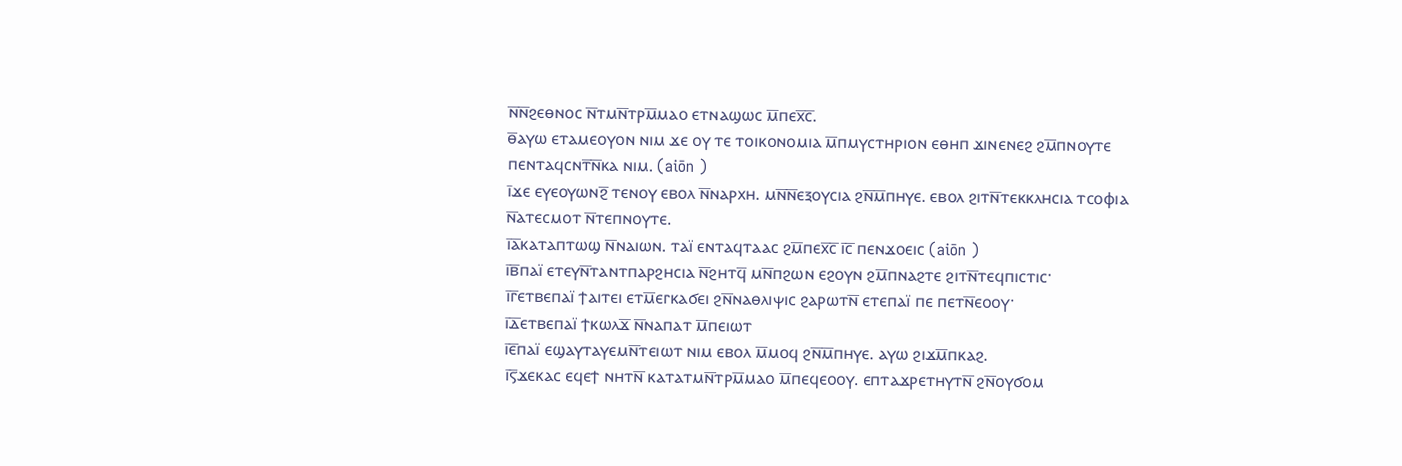ⲛ̅ⲛ̅ϩⲉⲑⲛⲟⲥ ⲛ̅ⲧⲙⲛ̅ⲧⲣⲙ̅ⲙⲁⲟ ⲉⲧⲛⲁϣⲱⲥ ⲙ̅ⲡⲉⲭ̅ⲥ̅.
ⲑ̅ⲁⲩⲱ ⲉⲧⲁⲙⲉⲟⲩⲟⲛ ⲛⲓⲙ ϫⲉ ⲟⲩ ⲧⲉ ⲧⲟⲓⲕⲟⲛⲟⲙⲓⲁ ⲙ̅ⲡⲙⲩⲥⲧⲏⲣⲓⲟⲛ ⲉⲑⲏⲡ ϫⲓⲛⲉⲛⲉϩ ϩⲙ̅ⲡⲛⲟⲩⲧⲉ ⲡⲉⲛⲧⲁϥⲥⲛⲧ̅ⲛ̅ⲕⲁ ⲛⲓⲙ. (aiōn )
ⲓ̅ϫⲉ ⲉⲩⲉⲟⲩⲱⲛϩ̅ ⲧⲉⲛⲟⲩ ⲉⲃⲟⲗ ⲛ̅ⲛⲁⲣⲭⲏ. ⲙⲛ̅ⲛ̅ⲉⲝⲟⲩⲥⲓⲁ ϩⲛ̅ⲙ̅ⲡⲏⲩⲉ. ⲉⲃⲟⲗ ϩⲓⲧⲛ̅ⲧⲉⲕⲕⲗⲏⲥⲓⲁ ⲧⲥⲟⲫⲓⲁ ⲛ̅ⲁⲧⲉⲥⲙⲟⲧ ⲛ̅ⲧⲉⲡⲛⲟⲩⲧⲉ.
ⲓ̅ⲁ̅ⲕⲁⲧⲁⲡⲧⲱϣ ⲛ̅ⲛⲁⲓⲱⲛ. ⲧⲁⲓ̈ ⲉⲛⲧⲁϥⲧⲁⲁⲥ ϩⲙ̅ⲡⲉⲭ̅ⲥ̅ ⲓ̅ⲥ̅ ⲡⲉⲛϫⲟⲉⲓⲥ (aiōn )
ⲓ̅ⲃ̅ⲡⲁⲓ̈ ⲉⲧⲉⲩⲛ̅ⲧⲁⲛⲧⲡⲁⲣϩⲏⲥⲓⲁ ⲛ̅ϩⲏⲧϥ̅ ⲙⲛ̅ⲡϩⲱⲛ ⲉϩⲟⲩⲛ ϩⲙ̅ⲡⲛⲁϩⲧⲉ ϩⲓⲧⲛ̅ⲧⲉϥⲡⲓⲥⲧⲓⲥ·
ⲓ̅ⲅ̅ⲉⲧⲃⲉⲡⲁⲓ̈ ϯⲁⲓⲧⲉⲓ ⲉⲧⲙ̅ⲉⲅⲕⲁϭⲉⲓ ϩⲛ̅ⲛⲁⲑⲗⲓⲯⲓⲥ ϩⲁⲣⲱⲧⲛ̅ ⲉⲧⲉⲡⲁⲓ̈ ⲡⲉ ⲡⲉⲧⲛ̅ⲉⲟⲟⲩ·
ⲓ̅ⲇ̅ⲉⲧⲃⲉⲡⲁⲓ̈ ϯⲕⲱⲗϫ̅ ⲛ̅ⲛⲁⲡⲁⲧ ⲙ̅ⲡⲉⲓⲱⲧ
ⲓ̅ⲉ̅ⲡⲁⲓ̈ ⲉϣⲁⲩⲧⲁⲩⲉⲙⲛ̅ⲧⲉⲓⲱⲧ ⲛⲓⲙ ⲉⲃⲟⲗ ⲙ̅ⲙⲟϥ ϩⲛ̅ⲙ̅ⲡⲏⲩⲉ. ⲁⲩⲱ ϩⲓϫⲙ̅ⲡⲕⲁϩ.
ⲓ̅ⲋ̅ϫⲉⲕⲁⲥ ⲉϥⲉϯ ⲛⲏⲧⲛ̅ ⲕⲁⲧⲁⲧⲙⲛ̅ⲧⲣⲙ̅ⲙⲁⲟ ⲙ̅ⲡⲉϥⲉⲟⲟⲩ. ⲉⲡⲧⲁϫⲣⲉⲧⲏⲩⲧⲛ̅ ϩⲛ̅ⲟⲩϭⲟⲙ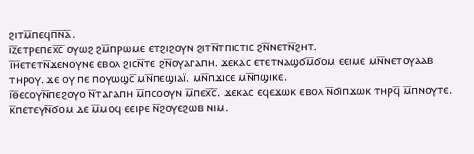ϩⲓⲧⲙ̅ⲡⲉϥⲡ̅ⲛ̅ⲁ̅.
ⲓ̅ⲍ̅ⲉⲧⲣⲉⲡⲉⲭ̅ⲥ̅ ⲟⲩⲱϩ ϩⲙ̅ⲡⲣⲱⲙⲉ ⲉⲧϩⲓϩⲟⲩⲛ ϩⲓⲧⲛ̅ⲧⲡⲓⲥⲧⲓⲥ ϩⲛ̅ⲛⲉⲧⲛ̅ϩⲏⲧ.
ⲓ̅ⲏ̅ⲉⲧⲉⲧⲛ̅ϫⲉⲛⲟⲩⲛⲉ ⲉⲃⲟⲗ ϩⲓⲥⲛ̅ⲧⲉ ϩⲛ̅ⲟⲩⲁⲅⲁⲡⲏ. ϫⲉⲕⲁⲥ ⲉⲧⲉⲧⲛⲁϣϭⲙ̅ϭⲟⲙ ⲉⲉⲓⲙⲉ ⲙⲛ̅ⲛⲉⲧⲟⲩⲁⲁⲃ ⲧⲏⲣⲟⲩ. ϫⲉ ⲟⲩ ⲡⲉ ⲡⲟⲩⲱϣⲥ̅ ⲙⲛ̅ⲡⲉϣⲓⲁⲓ̈. ⲙⲛ̅ⲡϫⲓⲥⲉ ⲙⲛ̅ⲡϣⲓⲕⲉ.
ⲓ̅ⲑ̅ⲉⲥⲟⲩⲛ̅ⲡⲉϩⲟⲩⲟ ⲛ̅ⲧⲁⲅⲁⲡⲏ ⲙ̅ⲡⲥⲟⲟⲩⲛ ⲙ̅ⲡⲉⲭ̅ⲥ̅. ϫⲉⲕⲁⲥ ⲉϥⲉϫⲱⲕ ⲉⲃⲟⲗ ⲛ̅ϭⲓⲡϫⲱⲕ ⲧⲏⲣϥ̅ ⲙ̅ⲡⲛⲟⲩⲧⲉ.
ⲕ̅ⲡⲉⲧⲉⲩⲛ̅ϭⲟⲙ ⲇⲉ ⲙ̅ⲙⲟϥ ⲉⲉⲓⲣⲉ ⲛ̅ϩⲟⲩⲉϩⲱⲃ ⲛⲓⲙ.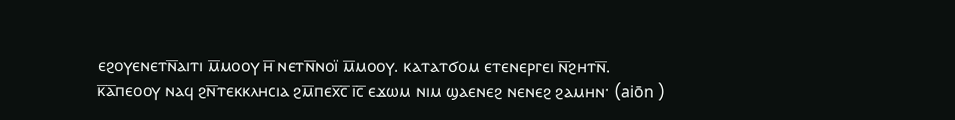ⲉϩⲟⲩⲉⲛⲉⲧⲛ̅ⲁⲓⲧⲓ ⲙ̅ⲙⲟⲟⲩ ⲏ̅ ⲛⲉⲧⲛ̅ⲛⲟⲓ̈ ⲙ̅ⲙⲟⲟⲩ. ⲕⲁⲧⲁⲧϭⲟⲙ ⲉⲧⲉⲛⲉⲣⲅⲉⲓ ⲛ̅ϩⲏⲧⲛ̅.
ⲕ̅ⲁ̅ⲡⲉⲟⲟⲩ ⲛⲁϥ ϩⲛ̅ⲧⲉⲕⲕⲗⲏⲥⲓⲁ ϩⲙ̅ⲡⲉⲭ̅ⲥ̅ ⲓ̅ⲥ̅ ⲉϫⲱⲙ ⲛⲓⲙ ϣⲁⲉⲛⲉϩ ⲛⲉⲛⲉϩ ϩⲁⲙⲏⲛ· (aiōn )